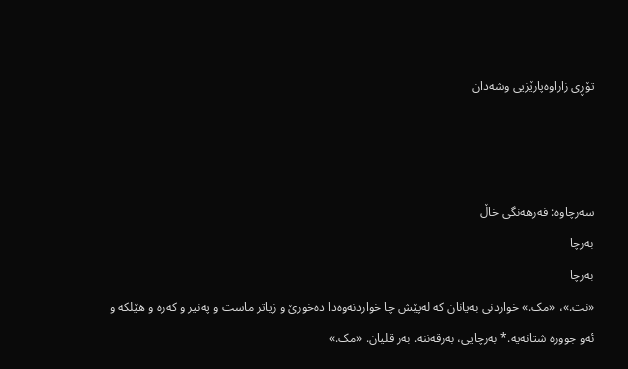تۆڕی زاراوەپارێزیی وشەدان



سەرچاوە: فەرهەنگی خاڵ
بەرچا
بەرچا
«نت.»، «مک.» خواردنی بەیانان که لەپێش چا خواردنەوەدا دەخورێ و زیاتر ماست و پەنیر و کەرە و هێلکه و ئەو جووره شتانەیه.* بەرچایی، بەرقەننه. بەر قلیان. «مک.»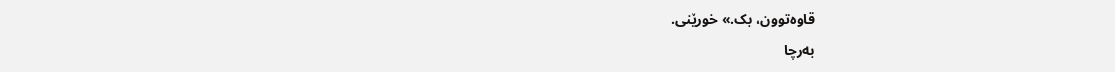قاوەتوون، بک.» خورێنی.
بەرچا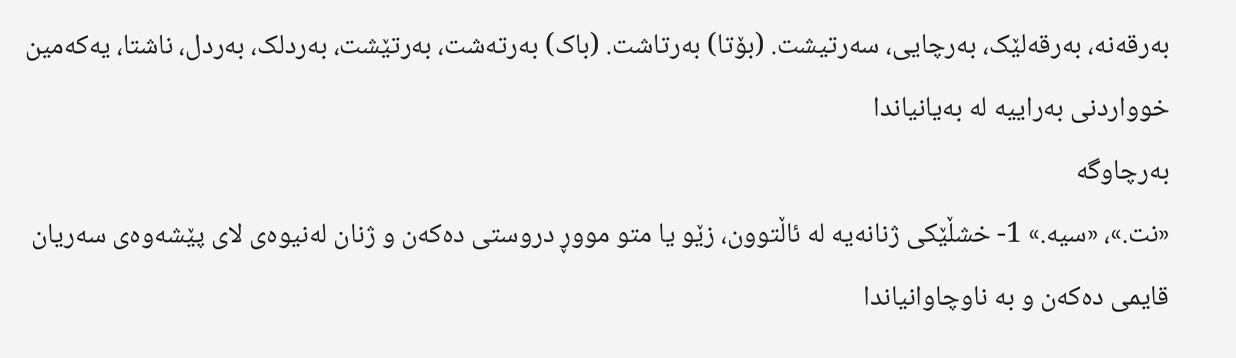بەرقەنە، بەرقەلێک، بەرچایی، سەرتیشت. (بۆتا) بەرتاشت. (باک) بەرتەشت، بەرتێشت، بەردلک، بەردل، ناشتا، یەکەمین خوواردنی بەراییە لە بەیانیاندا
بەرچاوگه
«نت.»، «سیه.» 1- خشڵێکی ژنانەیه له ئاڵتوون، زێو یا متو مووڕ دروستی دەکەن و ژنان لەنیوەی لای پێشەوەی سەریان قایمی دەکەن و به ناوچاوانیاندا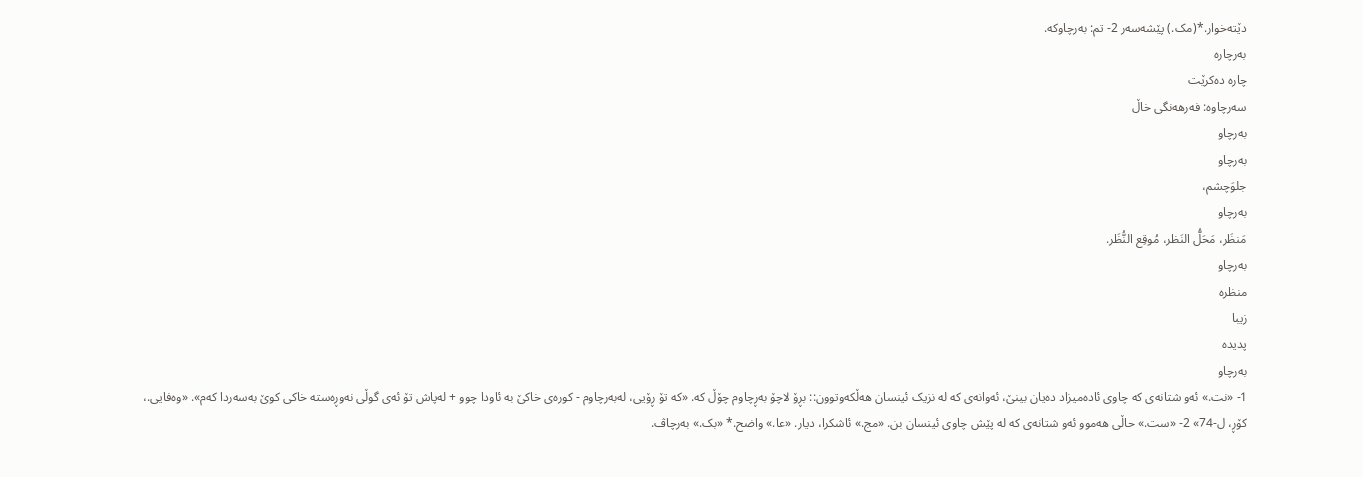دێتەخوار.*(مک.) پێشەسەر 2- تم: بەرچاوکه.
بەرچارە
چارە دەکرێت
سەرچاوە: فەرهەنگی خاڵ
بەرچاو
بەرچاو
جلوَچشم،
بەرچاو
مَنظَر، مَحَلُّ النَظر، مُوقِع النُّظَر.
بەرچاو
منظره
زیبا
پدیده
بەرچاو
1- «نت.» ئەو شتانەی که چاوی ئادەمیزاد دەیان بینێ، ئەوانەی که له نزیک ئینسان هەڵکەوتوون:: بڕۆ لاچۆ بەڕچاوم چۆڵ کە. «که تۆ ڕۆیی، لەبەرچاوم - کورەی خاکێ به ئاودا چوو + لەپاش تۆ ئەی گوڵی نەوڕەسته خاکی کوێ بەسەردا کەم». «وەفایی.، کۆڕ، ل-74» 2- «ست.» حاڵی هەموو ئەو شتانەی که له پێش چاوی ئینسان بن. «مج.» ئاشکرا، دیار. «عا.» واضح.* «بک.» بەرچاڤ.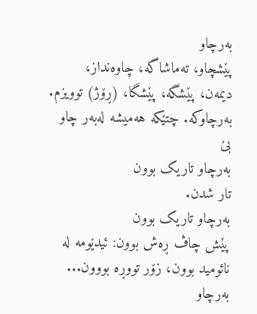بەرچاو
پێشچاو، تەماشاگە، چاوەنداز، دیمەن، پێشگە، پێشگا، (ڕۆژ) توویزم. بەرچاوکە. چتێکە هەمیشە لەبەر چاو بێ
بەرچاو تاریک بوون
تار شدن.
بەرچاو تاریک بوون
پێش چاڤ ڕەش بوون: ئیدێومه له نائومید بوون، زۆر تووڕه بووون...
بەرچاو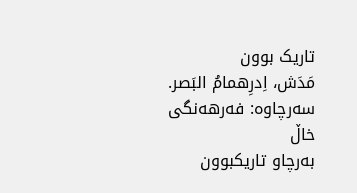تاریک بوون
مَدَش، اِدرِهمامُ البَصر.
سەرچاوە: فەرهەنگی خاڵ
بەرچاو تاریکبوون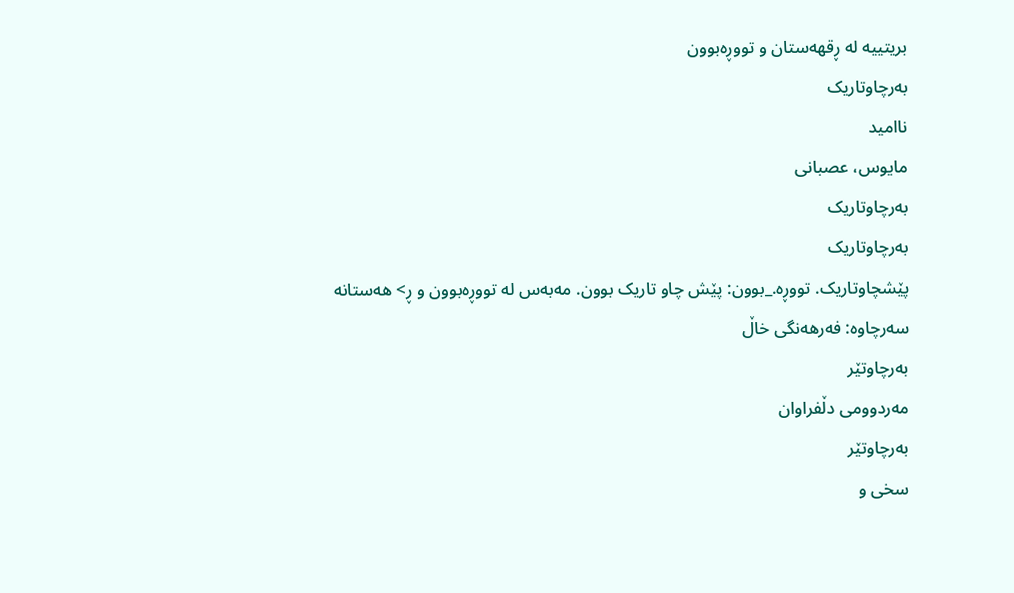بریتییە لە ڕقهەستان و تووڕەبوون
بەرچاوتاریک
ناامید
مایوس، عصبانی
بەرچاوتاریک
بەرچاوتاریک
پێشچاوتاریک. تووڕە._بوون: پێش چاو تاریک بوون. مەبەس لە تووڕەبوون و ڕ> هەستانە
سەرچاوە: فەرهەنگی خاڵ
بەرچاوتێر
مەردوومی دڵفراوان
بەرچاوتێر
سخی و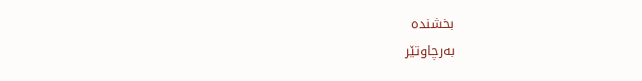بخشنده
بەرچاوتێر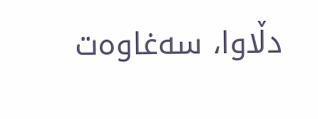دڵاوا، سەغاوەت